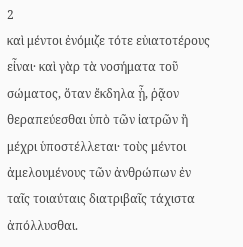2
καὶ μέντοι ἐνόμιζε τότε εὐιατοτέρους εἶναι· καὶ γὰρ τὰ νοσήματα τοῦ σώματος, ὅταν ἔκδηλα ᾖ, ῥᾷον θεραπεύεσθαι ὑπὸ τῶν ἰατρῶν ἢ μέχρι ὑποστέλλεται· τοὺς μέντοι ἀμελουμένους τῶν ἀνθρώπων ἐν ταῖς τοιαύταις διατριβαῖς τάχιστα ἀπόλλυσθαι.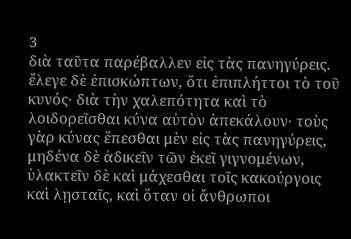3
διὰ ταῦτα παρέβαλλεν εἰς τὰς πανηγύρεις. ἔλεγε δὲ ἐπισκώπτων, ὅτι ἐπιπλήττοι τὸ τοῦ κυνός· διὰ τὴν χαλεπότητα καὶ τὸ λοιδορεῖσθαι κύνα αὐτὸν ἀπεκάλουν· τοὺς γὰρ κύνας ἕπεσθαι μὲν εἰς τὰς πανηγύρεις, μηδένα δὲ ἀδικεῖν τῶν ἐκεῖ γιγνομένων, ὑλακτεῖν δὲ καὶ μάχεσθαι τοῖς κακούργοις καὶ λῃσταῖς, καὶ ὅταν οἱ ἄνθρωποι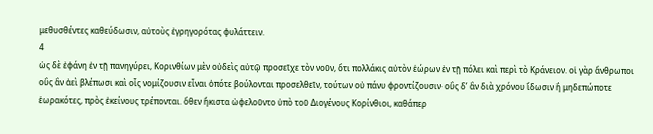μεθυσθέντες καθεύδωσιν, αὐτοὺς ἐγρηγορότας φυλάττειν.
4
ὡς δὲ ἐφάνη ἐν τῇ πανηγύρει, Κορινθίων μὲν οὐδεὶς αὐτῷ προσεῖχε τὸν νοῦν, ὅτι πολλάκις αὐτὸν ἑώρων ἐν τῇ πόλει καὶ περὶ τὸ Κράνειον. οἱ γὰρ ἄνθρωποι οὓς ἂν ἀεὶ βλέπωσι καὶ οἷς νομίζουσιν εἶναι ὁπότε βούλονται προσελθεῖν, τούτων οὐ πάνυ φροντίζουσιν· οὓς δʼ ἂν διὰ χρόνου ἴδωσιν ἢ μηδεπώποτε ἑωρακότες, πρὸς ἐκείνους τρέπονται. ὅθεν ἥκιστα ὠφελοῦντο ὑπὸ τοῦ Διογένους Κορίνθιοι, καθάπερ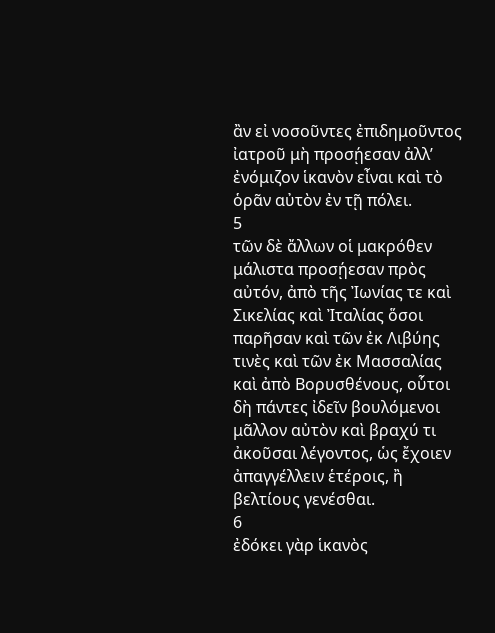ἂν εἰ νοσοῦντες ἐπιδημοῦντος ἰατροῦ μὴ προσῄεσαν ἀλλʼ ἐνόμιζον ἱκανὸν εἶναι καὶ τὸ ὁρᾶν αὐτὸν ἐν τῇ πόλει.
5
τῶν δὲ ἄλλων οἱ μακρόθεν μάλιστα προσῄεσαν πρὸς αὐτόν, ἀπὸ τῆς Ἰωνίας τε καὶ Σικελίας καὶ Ἰταλίας ὅσοι παρῆσαν καὶ τῶν ἐκ Λιβύης τινὲς καὶ τῶν ἐκ Μασσαλίας καὶ ἀπὸ Βορυσθένους, οὗτοι δὴ πάντες ἰδεῖν βουλόμενοι μᾶλλον αὐτὸν καὶ βραχύ τι ἀκοῦσαι λέγοντος, ὡς ἔχοιεν ἀπαγγέλλειν ἑτέροις, ἢ βελτίους γενέσθαι.
6
ἐδόκει γὰρ ἱκανὸς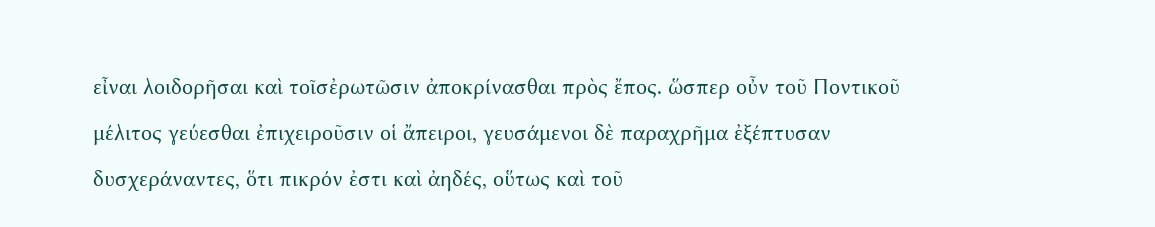εἶναι λοιδορῆσαι καὶ τοῖσἐρωτῶσιν ἀποκρίνασθαι πρὸς ἔπος. ὥσπερ οὖν τοῦ Ποντικοῦ μέλιτος γεύεσθαι ἐπιχειροῦσιν οἱ ἄπειροι, γευσάμενοι δὲ παραχρῆμα ἐξέπτυσαν δυσχεράναντες, ὅτι πικρόν ἐστι καὶ ἀηδές, οὕτως καὶ τοῦ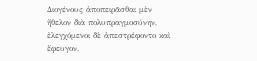Διογένους ἀποπειρᾶσθαι μὲν ἤθελον διὰ πολυπραγμοσύνην, ἐλεγχόμενοι δὲ ἀπεστρέφοντο καὶ ἔφευγον.